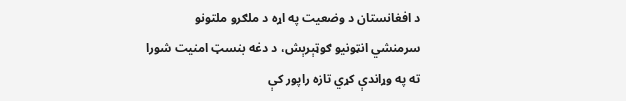د افغانستان د وضعیت په اړه د ملګرو ملتونو سرمنشي انټونیو ګوټېرېش، د دغه بنسټ امنیت شورا ته په وړاندې کړي تازه راپور کې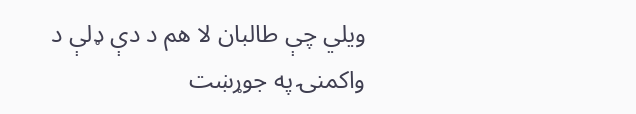ویلي چې طالبان لا هم د دې ډلې د واکمنۍ په جوړښت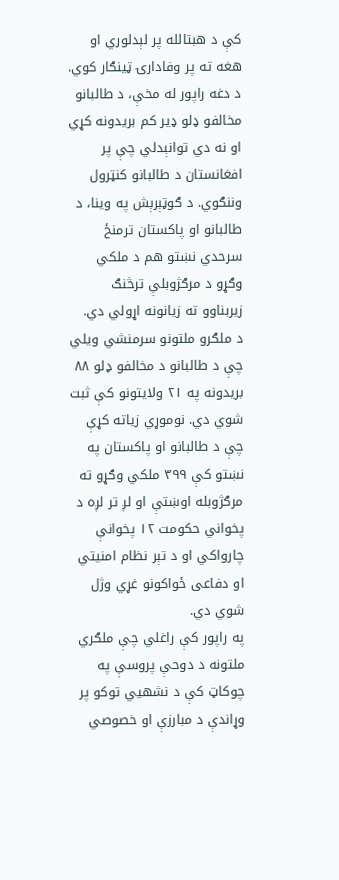کې د هبتالله پر لېدلوري او هغه ته پر وفادارۍ ټینګار کوي.
د دغه راپور له مخې، د طالبانو مخالفو ډلو ډیر کم بریدونه کړي او نه دي توانېدلي چې پر افغانستان د طالبانو کنټرول وننګوي. د ګوټېرېش په وینا، د طالبانو او پاکستان ترمنځ سرحدي نښتو هم د ملکي وګړو د مرګژوبلې ترڅنګ زیربناوو ته زیانونه اړولي دي.
د ملګرو ملتونو سرمنشي ویلي چې د طالبانو د مخالفو ډلو ۸۸ بریدونه په ۲۱ ولایتونو کې ثبت شوي دي. نوموړي زیاته کړې چې د طالبانو او پاکستان په نښتو کې ۳۹۹ ملکي وګړو ته مرګژوبله اوښتې او لږ تر لږه د پخواني حکومت ۱۲ پخوانې چارواکي او د تېر نظام امنیتي او دفاعی ځواکونو غړي وژل شوي دي.
په راپور کې راغلي چې ملګري ملتونه د دوحې پروسې په چوکاټ کې د نشهيي توکو پر وړاندې د مبارزې او خصوصي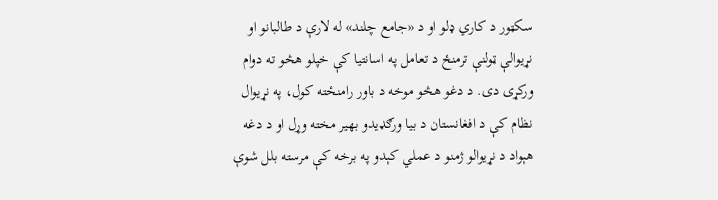سکټور د کاري ډلو او د «جامع چلند» له لارې د طالبانو او نړیوالې ټولنې ترمنځ د تعامل په اسانتیا کې خپلو هڅو ته دوام ورکړی دی. د دغو هڅو موخه د باور رامنځته کول، په نړیوال نظام کې د افغانستان د بیا ورګډیدو بهیر مخته وړل او د دغه هېواد د نړیوالو ژمنو د عملي کېدو په برخه کې مرسته بلل شوې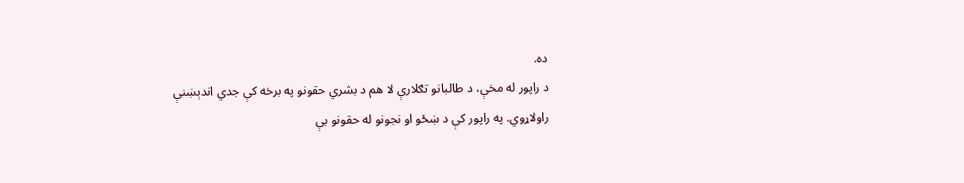ده.
د راپور له مخې، د طالبانو تګلارې لا هم د بشري حقونو په برخه کې جدي اندېښنې راولاړوي. په راپور کې د ښځو او نجونو له حقونو بې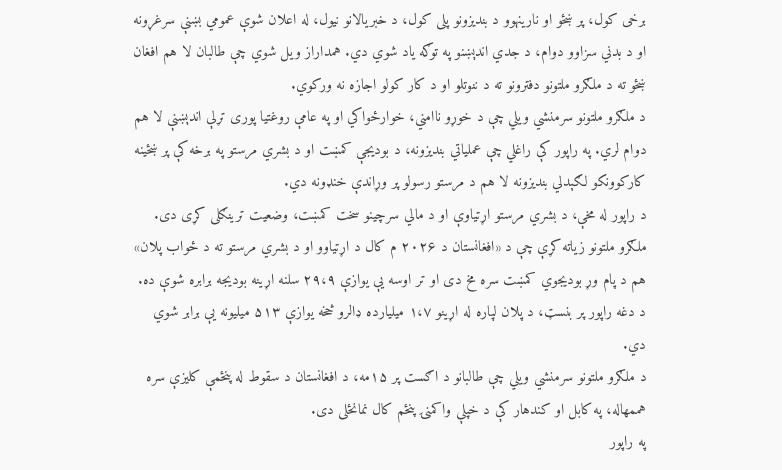برخی کول، پر ښځو او نارینهوو د بندیزونو پلی کول، د خبریالانو نیول، له اعلان شوې عمومي بښنې سرغړونه او د بدني سزاوو دوام، د جدي اندېښنو په توګه یاد شوي دي. همداراز ویل شوي چې طالبان لا هم افغان ښځو ته د ملګرو ملتونو دفترونو ته د ننوتلو او د کار کولو اجازه نه ورکوي.
د ملګرو ملتونو سرمنشي ویلي چې د خوړو ناامني، خوارځواکي او په عامې روغتیا پوری تړلې اندېښنې لا هم دوام لري. په راپور کې راغلي چې عملیاتي بندیزونه، د بودیجې کمښت او د بشري مرستو په برخه کې پر ښځینه کارکوونکو لګېدلي بندیزونه لا هم د مرستو رسولو پر وړاندې خنډونه دي.
د راپور له مخې، د بشري مرستو اړتیاوې او د مالي سرچینو سخت کمښت، وضعیت ترینګلی کړی دی. ملګرو ملتونو زیاته کړې چې د «افغانستان د ۲۰۲۶ م کال د اړتیاوو او د بشري مرستو ته د ځواب پلان» هم د پام وړ بودیجوي کمښت سره مخ دی او تر اوسه یې یوازې ۲۹،۹ سلنه اړینه بودیجه برابره شوې ده. د دغه راپور پر بنسټ، د پلان لپاره له اړینو ۱،۷ میلیارده ډالرو څخه یوازې ۵۱۳ میلیونه یې برابر شوي دي.
د ملګرو ملتونو سرمنشي ویلي چې طالبانو د اګست پر ۱۵مه، د افغانستان د سقوط له پنځمې کلیزې سره هممهاله، په کابل او کندهار کې د خپلې واکمنۍ پنځم کال نمانځلی دی.
په راپور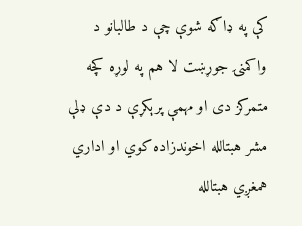کې په ډاګه شوې چې د طالبانو د واکمنۍ جوړښت لا هم په لوړه کچه متمرکز دی او مهمې پرېکړې د دې ډلې مشر هبتالله اخوندزاده کوي او اداري همغږي هبتالله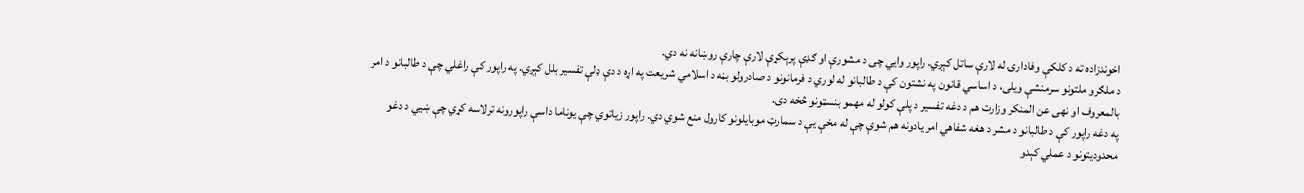اخوندزاده ته د کلکې وفادارۍ له لارې ساتل کېږي. راپور وایي چی د مشورې او ګډې پرېکړې لارې چارې روښانه نه دي.
د ملګرو ملتونو سرمنشې ویلی، د اساسي قانون په نشتون کې د طالبانو له لوري د فرمانونو د صادرولو بڼه د اسلامي شریعت په اړه د دې ډلې تفسیر بلل کېږي. په راپور کې راغلي چې د طالبانو د امر بالمعروف او نهی عن المنکر وزارت هم د دغه تفسیر د پلې کولو له مهمو بنسټونو څخه دی.
په دغه راپور کې د طالبانو د مشر د هغه شفاهي امر یادونه هم شوې چې له مخې یې د سمارټ موبایلونو کارول منع شوي دي. راپور زیاتوي چې یوناما داسې راپورونه ترلاسه کړي چې ښيي د دغو محدودیتونو د عملي کېدو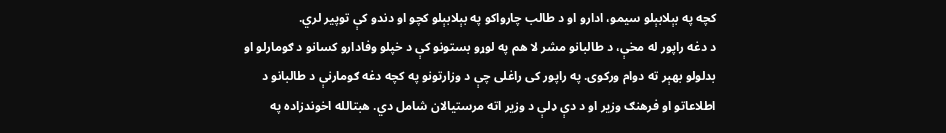کچه په بېلابېلو سیمو، ادارو او د طالب چارواکو په بېلابېلو کچو او دندو کې توپیر لري.
د دغه راپور له مخې، د طالبانو مشر لا هم په لوړو بستونو کې د خپلو وفادارو کسانو د ګومارلو او بدلولو بهېر ته دوام ورکوی. په راپور کی راغلی چې د وزارتونو په کچه دغه ګومارنې د طالبانو د اطلاعاتو او فرهنګ وزیر او د دې ډلې د وزیر اته مرستیالان شامل دي. هبتالله اخوندزاده په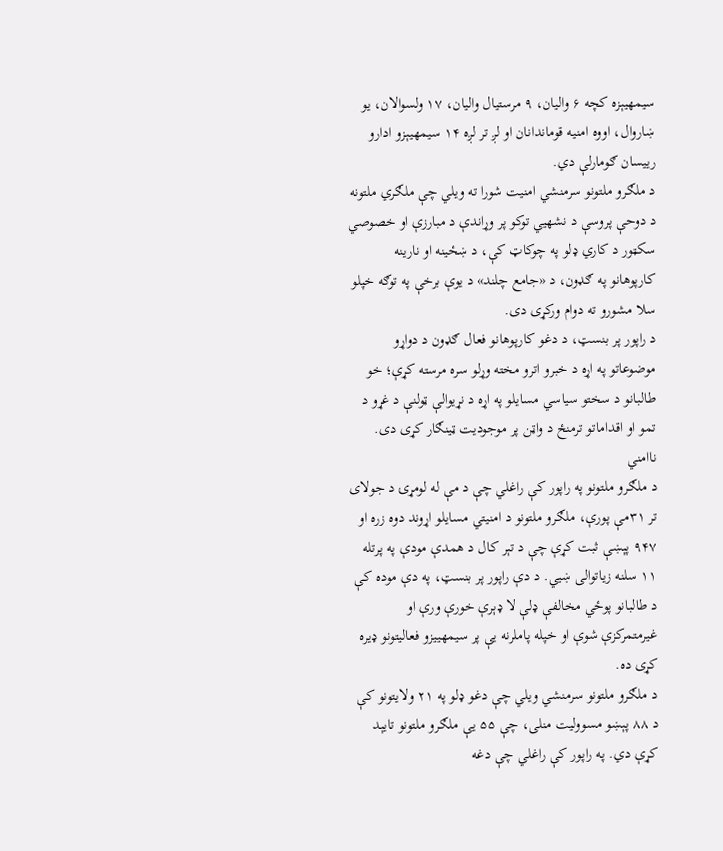سیمهیېزه کچه ۶ والیان، ۹ مرستیال والیان، ۱۷ ولسوالان، یو ښاروال، اووه امنیه قوماندانان او لږ تر لږه ۱۴ سیمهیېزو ادارو رییسان ګومارلې دي.
د ملګرو ملتونو سرمنشي امنیت شورا ته ویلي چې ملګري ملتونه د دوحې پروسې د نشهيي توکو پر وړاندې د مبارزې او خصوصي سکټور د کاري ډلو په چوکاټ کې، د ښځینه او نارینه کارپوهانو په ګډون، د «جامع چلند» د یوې برخې په توګه خپلو سلا مشورو ته دوام ورکړی دی.
د راپور پر بنسټ، د دغو کارپوهانو فعال ګډون د دواړو موضوعاتو په اړه د خبرو اترو مخته وړلو سره مرسته کړې؛ خو طالبانو د سختو سیاسي مسایلو په اړه د نړیوالې ټولنې د غړو د تمو او اقداماتو ترمنځ د واټن پر موجودیت ټینګار کړی دی.
ناامني
د ملګرو ملتونو په راپور کې راغلي چې د مې له لومړۍ د جولای تر ۳۱مې پورې، ملګرو ملتونو د امنیتي مسایلو اړوند دوه زره او ۹۴۷ پېښې ثبت کړې چې د تېر کال د همدې مودې په پرتله ۱۱ سلنه زیاتوالی ښيي. د دې راپور پر بنسټ، په دې موده کې د طالبانو پوځي مخالفې ډلې لا ډېرې خورې ورې او غیرمتمرکزې شوې او خپله پاملرنه یې پر سیمهییزو فعالیتونو ډیره کړی ده.
د ملګرو ملتونو سرمنشي ویلي چې دغو ډلو په ۲۱ ولایتونو کې د ۸۸ پېښو مسوولیت منلی، چې ۵۵ یې ملګرو ملتونو تایېد کړې دي. په راپور کې راغلي چې دغه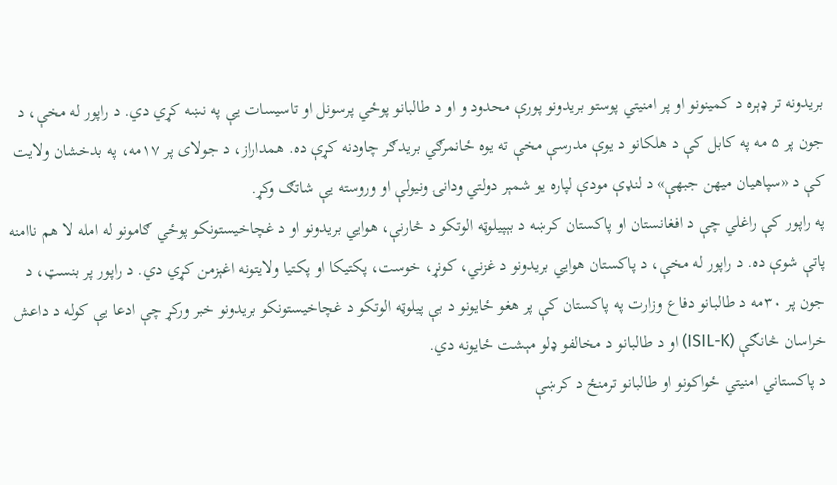بریدونه تر ډېره د کمینونو او پر امنیتي پوستو بریدونو پورې محدود و او د طالبانو پوځي پرسونل او تاسیسات یې په نښه کړي دي. د راپور له مخې، د جون پر ۵ مه په کابل کې د هلکانو د یوې مدرسې مخې ته یوه ځانمرګي بریدګر چاودنه کړې ده. همداراز، د جولای پر ۱۷مه، په بدخشان ولایت کې د «سپاهیان میهن جبهې» د لنډې مودې لپاره یو شمېر دولتي ودانۍ ونیولې او وروسته یې شاتګ وکړ.
په راپور کې راغلي چې د افغانستان او پاکستان کرښه د بېپیلوټه الوتکو د څارنې، هوايي بریدونو او د غچاخیستونکو پوځي ګامونو له امله لا هم ناامنه پاتې شوې ده. د راپور له مخې، د پاکستان هوايي بریدونو د غزني، کونړ، خوست، پکتیکا او پکتیا ولایتونه اغېزمن کړي دي. د راپور پر بنسټ، د جون پر ۳۰مه د طالبانو دفاع وزارت په پاکستان کې پر هغو ځایونو د بې پیلوټه الوتکو د غچاخیستونکو بریدونو خبر ورکړ چې ادعا یې کوله د داعش خراسان څانګې (ISIL-K) او د طالبانو د مخالفو ډلو مېشت ځایونه دي.
د پاکستاني امنیتي ځواکونو او طالبانو ترمنځ د کرښې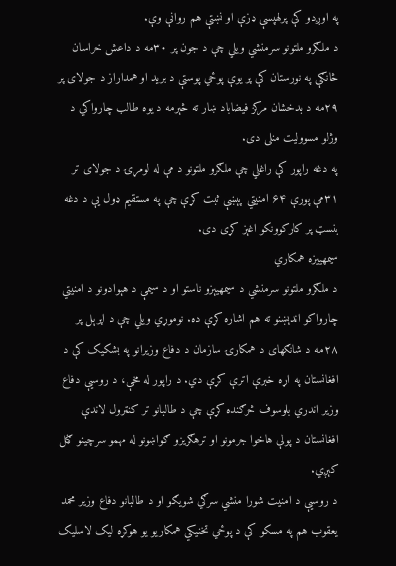په اوږدو کې پرلهپسې ډزې او نښتې هم روانې وې.
د ملګرو ملتونو سرمنشي ویلي چې د جون پر ۳۰مه د داعش خراسان څانګې په نورستان کې پر یوې پوځي پوستې د برید او همداراز د جولای پر ۲۹مه د بدخشان مرکز فیضاباد ښار ته څېرمه د یوه طالب چارواکي د وژلو مسوولیت منلی دی.
په دغه راپور کې راغلي چې ملګرو ملتونو د مې له لومړۍ د جولای تر ۳۱مې پورې ۶۴ امنیتي پېښې ثبت کړې چې په مستقیم ډول یې د دغه بنسټ پر کارکوونکو اغېز کړی دی.
سیمهییزه همکاري
د ملګرو ملتونو سرمنشي د سیمهیېزو ناستو او د سیمې د هېوادونو د امنیتي چارواکو اندېښنو ته هم اشاره کړې ده. نوموړي ویلي چې د اپرېل پر ۲۸مه د شانګهای د همکارۍ سازمان د دفاع وزیرانو په بشکیک کې د افغانستان په اړه خبرې اترې کړې دي. د راپور له مخې، د روسیې دفاع وزیر اندري بلوسوف څرګنده کړې چې د طالبانو تر کنټرول لاندې افغانستان د پولې هاخوا جرمونو او ترهګریزو ګواښونو له مهمو سرچینو ګڼل کېږي.
د روسیې د امنیت شورا منشي سرګي شویګو او د طالبانو دفاع وزیر محمد یعقوب هم په مسکو کې د پوځي تخنیکي همکاریو یو هوکړه لیک لاسلیک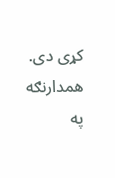کړی دی.
همدارنګه په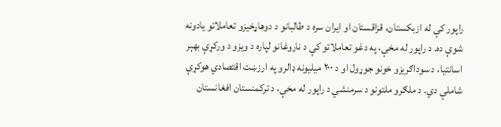راپور کې له ازبکستان، قزاقستان او ایران سره د طالبانو د دوهاړخیزو تعاملاتو یادونه شوې ده. د راپور له مخې، په دغو تعاملاتو کې د ناروغانو لپاره د ویزو د ورکړې بهېر اسانتیا، د سوداګریزو خونو جوړول او د ۲۰۰ میلیونه ډالرو په ارزښت اقتصادي هوکړې شاملې دي. د ملګرو ملتونو د سرمنشي د راپور له مخې، د ترکمنستان افغانستان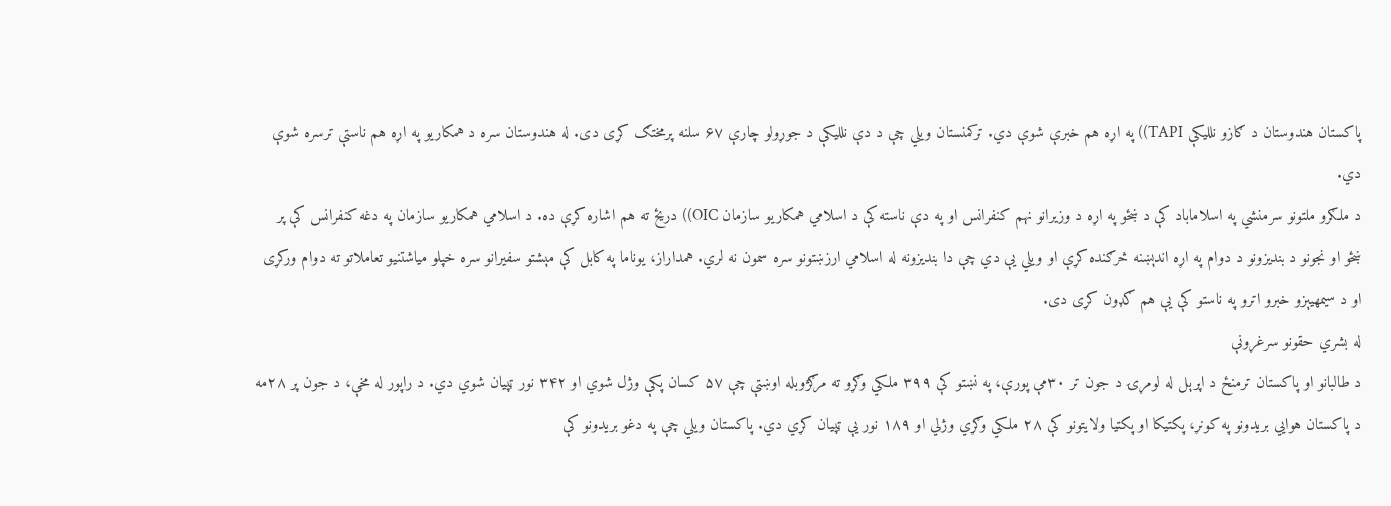پاکستان هندوستان د ګازو نللیکې TAPI)) په اړه هم خبرې شوې دي. ترکمنستان ویلي چې د دې نللیکې د جوړولو چارې ۶۷ سلنه پرمختګ کړی دی. له هندوستان سره د همکاریو په اړه هم ناستې ترسره شوې دي.
د ملګرو ملتونو سرمنشي په اسلاماباد کې د ښځو په اړه د وزیرانو نهم کنفرانس او په دې ناسته کې د اسلامي همکاریو سازمان OIC)) دریځ ته هم اشاره کړې ده. د اسلامي همکاریو سازمان په دغه کنفرانس کې پر ښځو او نجونو د بندیزونو د دوام په اړه اندېښنه څرګنده کړې او ویلي یې دي چې دا بندیزونه له اسلامي ارزښتونو سره سمون نه لري. همداراز، یوناما په کابل کې مېشتو سفیرانو سره خپلو میاشتنيو تعاملاتو ته دوام ورکړی او د سیمهیېزو خبرو اترو په ناستو کې یې هم ګډون کړی دی.
له بشري حقونو سرغړونې
د طالبانو او پاکستان ترمنځ د اپرېل له لومړۍ د جون تر ۳۰مې پورې، په نښتو کې ۳۹۹ ملکي وګړو ته مرګژوبله اوښتې چې ۵۷ کسان پکې وژل شوي او ۳۴۲ نور ټپیان شوي دي. د راپور له مخې، د جون پر ۲۸مه د پاکستان هوايي بریدونو په کونړ، پکتیکا او پکتیا ولایتونو کې ۲۸ ملکي وګړي وژلي او ۱۸۹ نور یې ټپیان کړي دي. پاکستان ویلي چې په دغو بریدونو کې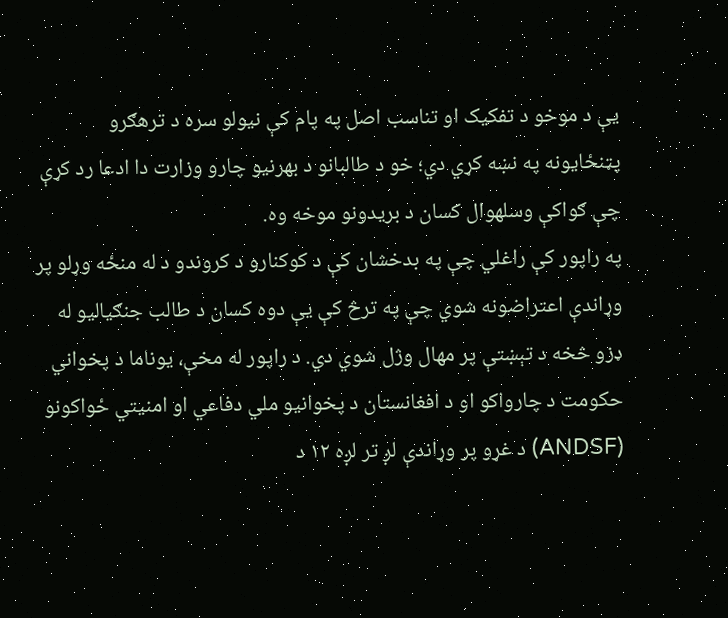یې د موخو د تفکیک او تناسب اصل په پام کې نیولو سره د ترهګرو پټنځایونه په نښه کړي دي؛ خو د طالبانو د بهرنیو چارو وزارت دا ادعا رد کړې چې ګواکې وسلهوال کسان د بریدونو موخه وه.
په راپور کې راغلي چې په بدخشان کې د کوکنارو د کروندو د له منځه وړلو پر وړاندې اعتراضونه شوي چې په ترڅ کې یې دوه کسان د طالب جنګیالیو له ډزو څخه د تېښتې پر مهال وژل شوي دي. د راپور له مخې، یوناما د پخواني حکومت د چارواکو او د افغانستان د پخوانیو ملي دفاعي او امنیتي ځواکونو (ANDSF) د غړو پر وړاندې لږ تر لږه ۱۲ د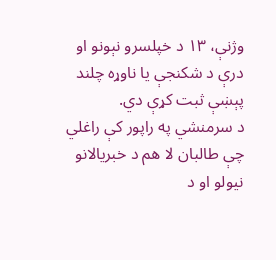وژنې، ۱۳ د خپلسرو نېونو او درې د شکنجې یا ناوړه چلند پېښې ثبت کړې دي.
د سرمنشي په راپور کې راغلي چې طالبان لا هم د خبریالانو نیولو او د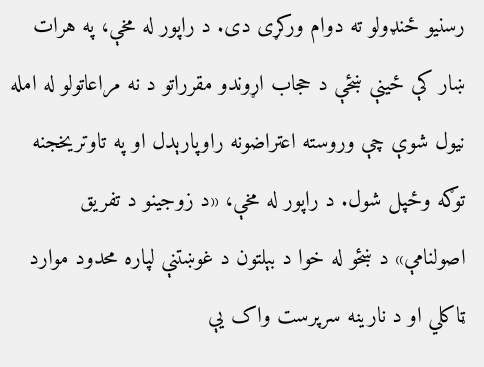رسنیو ځنډولو ته دوام ورکړی دی. د راپور له مخې، په هرات ښار کې ځينې ښځې د حجاب اړوندو مقرراتو د نه مراعاتولو له امله نیول شوې چې وروسته اعتراضونه راوپارېدل او په تاوتریخجنه توګه وځپل شول. د راپور له مخې، «د زوجینو د تفریق اصولنامې» د ښځو له خوا د بېلتون د غوښتنې لپاره محدود موارد ټاکلي او د نارینه سرپرست واک یې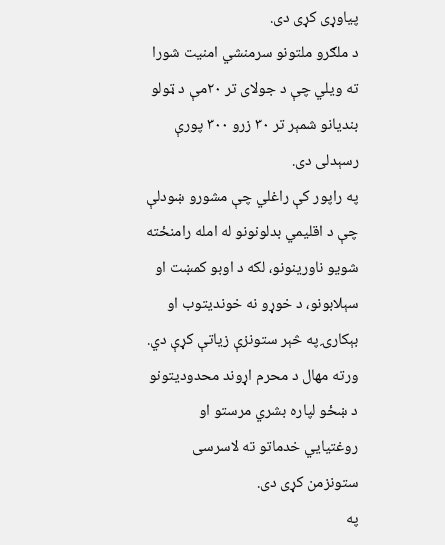پیاوړی کړی دی.
د ملګرو ملتونو سرمنشي امنیت شورا ته ویلي چې د جولای تر ۲۰مې د ټولو بندیانو شمېر تر ۳۰ زرو ۳۰۰ پورې رسېدلی دی.
په راپور کې راغلي چې مشورو ښودلې چې د اقلیمي بدلونونو له امله رامنځته شویو ناورینونو، لکه د اوبو کمښت او سېلابونو، د خوړو نه خوندیتوب او بېکارۍ په څېر ستونزې زیاتې کړې دي. ورته مهال د محرم اړوند محدودیتونو د ښځو لپاره بشري مرستو او روغتیايي خدماتو ته لاسرسی ستونزمن کړی دی.
په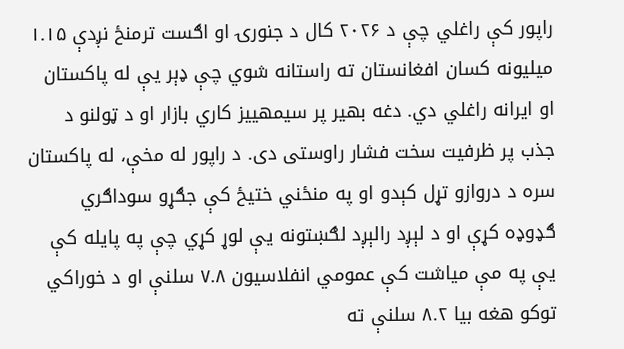راپور کې راغلي چې د ۲۰۲۶ کال د جنورۍ او اګست ترمنځ نږدې ۱.۱۵ میلیونه کسان افغانستان ته راستانه شوي چې ډېر یې له پاکستان او ایرانه راغلي دي. دغه بهیر پر سیمهییز کاري بازار او د ټولنو د جذب پر ظرفیت سخت فشار راوستی دی. د راپور له مخې، له پاکستان سره د دروازو تړل کېدو او په منځني ختیځ کې جګړو سوداګري ګډوډه کړې او د لېږد رالېږد لګښتونه یې لوړ کړي چې په پایله کې یې په مې میاشت کې عمومي انفلاسیون ۷.۸ سلنې او د خوراکي توکو هغه بیا ۸.۲ سلنې ته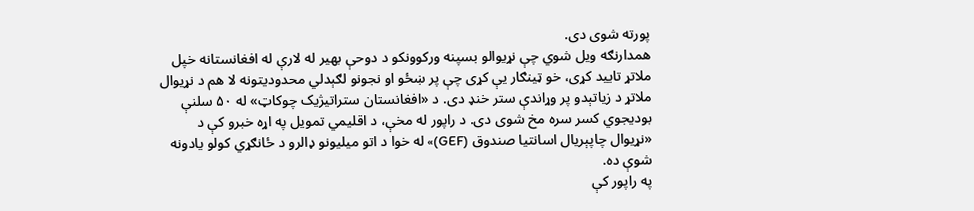پورته شوی دی.
همدارنګه ویل شوي چې نړیوالو بسپنه ورکوونکو د دوحې بهیر له لارې له افغانستانه خپل ملاتړ تایید کړی، خو ټینګار یې کړی چې پر ښځو او نجونو لګېدلي محدودیتونه لا هم د نړیوال ملاتړ د زیاتېدو پر وړاندې ستر خنډ دی. د «افغانستان ستراتیژیک چوکاټ» له ۵۰ سلنې بودیجوي کسر سره مخ شوی دی. د راپور له مخې، د اقلیمي تمویل په اړه خبرو کې د «نړیوال چاپېریال اسانتیا صندوق (GEF)» له خوا د اتو میلیونو ډالرو د ځانګړي کولو یادونه شوې ده.
په راپور کې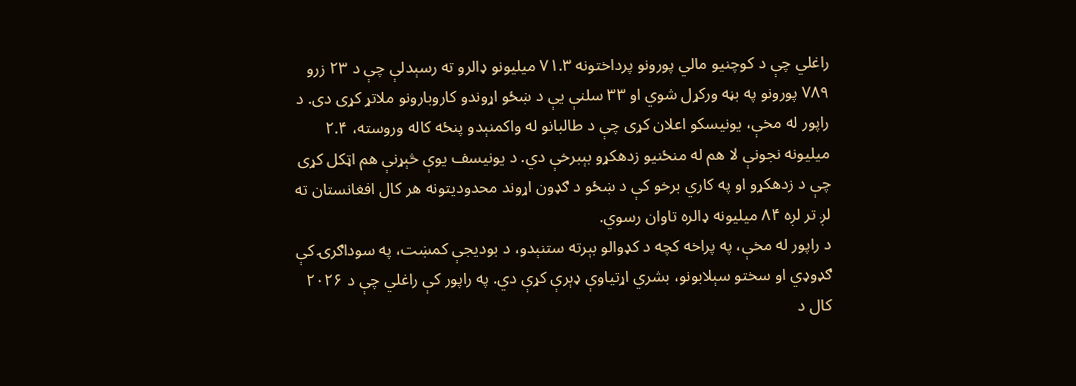راغلي چې د کوچنیو مالي پورونو پرداختونه ۷۱.۳ میلیونو ډالرو ته رسېدلې چې د ۲۳ زرو ۷۸۹ پورونو په بڼه ورکړل شوي او ۳۳ سلنې یې د ښځو اړوندو کاروبارونو ملاتړ کړی دی. د راپور له مخې، یونیسکو اعلان کړی چې د طالبانو له واکمنېدو پنځه کاله وروسته، ۲.۴ میلیونه نجونې لا هم له منځنیو زدهکړو بېبرخې دي. د یونیسف یوې څېړنې هم اټکل کړی چې د زدهکړو او په کاري برخو کې د ښځو د ګډون اړوند محدودیتونه هر کال افغانستان ته لږ تر لږه ۸۴ میلیونه ډالره تاوان رسوي.
د راپور له مخې، په پراخه کچه د کډوالو بېرته ستنېدو، د بودیجې کمښت، په سوداګرۍ کې ګډوډي او سختو سېلابونو، بشري اړتیاوې ډېرې کړې دي. په راپور کې راغلي چې د ۲۰۲۶ کال د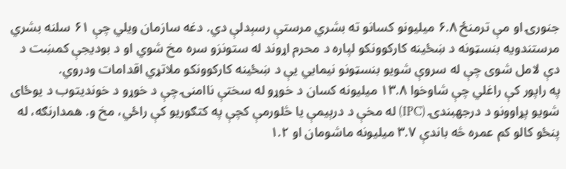جنورۍ او مې ترمنځ ۶.۸ میلیونو کسانو ته بشري مرستې رسېدلې دي. دغه سازمان ویلي چې ۶۱ سلنه بشري مرستندویه بنسټونه د ښځینه کارکوونکو لپاره د محرم اړوند له ستونزو سره مخ شوي او د بودیجې کمښت د دې لامل شوی چې له سروې شویو بنسټونو نیمايي یې د ښځینه کارکوونکو ملاتړي اقدامات ودروي.
په راپور کې راغلي چې شاوخوا ۱۳.۸ میلیونه کسان د خوړو له سختې ناامنۍ چې د خوړو د خوندیتوب د یوځای شویو پړاوونو د درجهبندۍ (IPC) له مخې د درېیمې یا څلورمې کچې په کتګوریو کې راځي، مخ و. همدارنګه، له پنځو کالو کم عمره څه باندې ۳.۷ میلیونه ماشومان او ۱.۲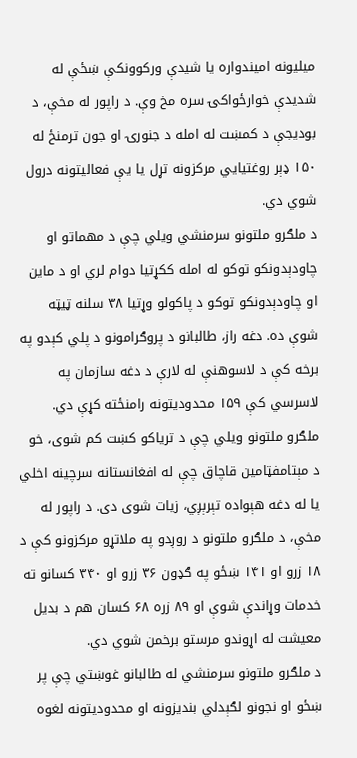میلیونه امیندواره یا شیدې ورکوونکې ښځې له شدیدې خوارځواکۍ سره مخ وې. د راپور له مخې، د بودیجې د کمښت له امله د جنورۍ او جون ترمنځ له ۱۵۰ ډېر روغتیايي مرکزونه تړل یا یې فعالیتونه درول شوي دي.
د ملګرو ملتونو سرمنشي ویلي چې د مهماتو او چاودېدونکو توکو له امله ککړتیا دوام لري او د ماین او چاودېدونکو توکو د پاکولو وړتیا ۳۸ سلنه ټيټه شوې ده. دغه راز، طالبانو د پروګرامونو د پلي کېدو په برخه کې د لاسوهنې له لارې د دغه سازمان په لاسرسي کې ۱۵۹ محدودیتونه رامنځته کړې دي.
ملګرو ملتونو ویلي چې د تریاکو کښت کم شوی، خو د مېتامفټامین قاچاق چې له افغانستانه سرچینه اخلي یا له دغه هېواده تېرېږي، زیات شوی دی. د راپور له مخې، د ملګرو ملتونو د روږدو په ملاتړو مرکزونو کې د ۱۸ زرو او ۱۴۱ ښځو په ګډون ۳۶ زرو او ۳۴۰ کسانو ته خدمات وړاندې شوې او ۸۹ زره ۶۸ کسان هم د بدیل معیشت له اړوندو مرستو برخمن شوي دي.
د ملګرو ملتونو سرمنشي له طالبانو غوښتي چې پر ښځو او نجونو لګېدلي بندیزونه او محدودیتونه لغوه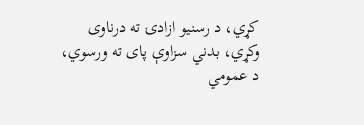کړي، د رسنیو ازادۍ ته درناوی وکړي، بدني سزاوې پای ته ورسوي، د عمومي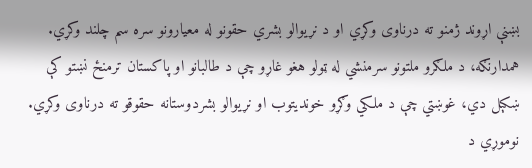بښنې اړوند ژمنو ته درناوی وکړي او د نړیوالو بشري حقونو له معیارونو سره سم چلند وکړي.
همدارنګه، د ملګرو ملتونو سرمنشي له ټولو هغو غاړو چې د طالبانو او پاکستان ترمنځ نښتو کې ښکېل دي، غوښتي چې د ملکي وګړو خوندیتوب او نړیوالو بشردوستانه حقوقو ته درناوی وکړي. نوموړي د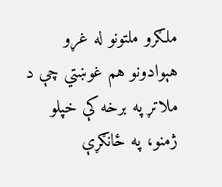ملګرو ملتونو له غړو هېوادونو هم غوښتي چې د ملاتړ په برخه کې خپلو ژمنو، په ځانګړې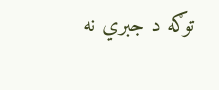توګه د جبري نه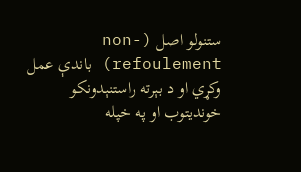ستنولو اصل (non-refoulement) باندې عمل وکړي او د بېرته راستنېدونکو خوندیتوب او په خپله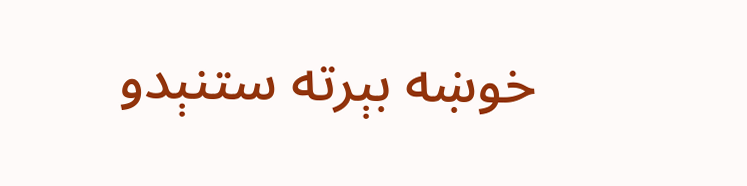خوښه بېرته ستنېدو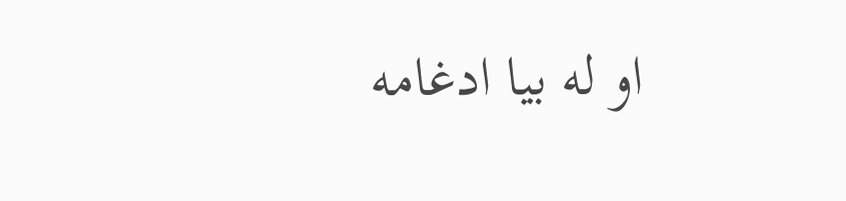او له بیا ادغامه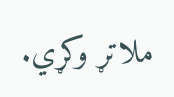ملاتړ وکړي.